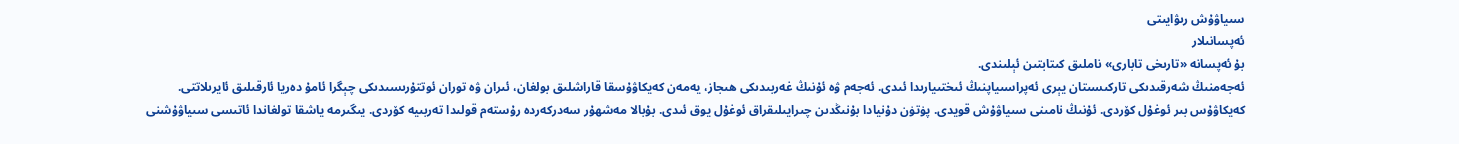سىياۋۇش رىۋايىتى
ئەپسانىلار
بۇ ئەپسانە «تارىخى تابارى» ناملىق كىتابتىن ئېلىندى.
ئەجەمنىڭ شەرقىدىكى تاركىسىتان يېرى ئەپراسىياپنىڭ ئىختىيارىدا ئىدى. ئەجەم ۋە ئۇنىڭ غەربىدىكى ھىجاز، يەمەن كەيكاۋۇسقا قاراشلىق بولغان، ئىران ۋە توران ئوتتۇرىسىدىكى چېگرا ئامۇ دەريا ئارقىلىق ئايرىلاتتى.
كەيكاۋۇس بىر ئوغۇل كۆردى. ئۇنىڭ نامىنى سىياۋۇش قويدى. پۈتۈن دۇنيادا بۇنىڭدىن چىرايىلىقراق ئوغۇل يوق ئىدى. بۇبالا مەشھۇر سەدركەردە رۇستەم قولىدا تەربىيە كۆردى. يىگىرمە ياشقا تولغاندا ئاتىسى سىياۋۇشنى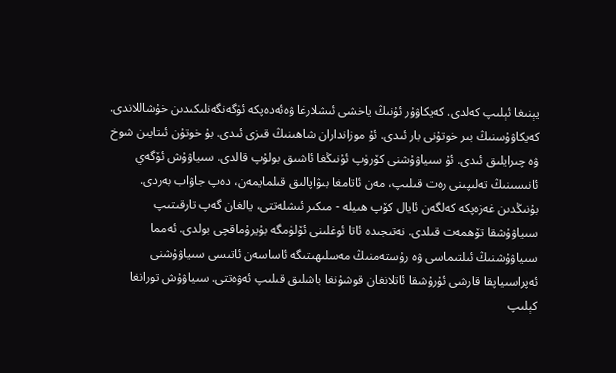يېنىغا ئېلىپ كەلدى. كەيكاۋۇر ئۇنىڭ ياخشى ئىشلارغا ۋەئەدەپكە ئۈگەنگەنلىكىدىن خۇشاللاندى. كەيكاۋۇسنىڭ بىر خوتۇنى بار ئىدى. ئۇ موزانداران شاھىنىڭ قىزى ئىدى. بۇ خوتۇن ئىتايىن شوخ ۋە چىرايلىق ئىدى. ئۇ سىياۋۇشنى كۆرۈپ ئۇنىڭغا ئاشىق بولۇپ قالدى. سىياۋۇش ئۆگەي ئانىسىنىڭ تەلىپىنى رەت قىلىپ، مەن ئاتامغا بىۋاپالىق قىلمايمەن، دەپ جاۋاب بەردى. بۇنىڭدىن غەزەپكە كەلگەن ئايال كۆپ ھىيلە - مىكىر ئىشلەتتى، يالغان گەپ تارقىتىپ سىياۋۇشقا تۆھمەت قىلدى. نەتىجىدە ئاتا ئوغلىنى ئۆلۈمگە بۇيرۇماقچى بولدى. ئەمما سىياۋۇشنىڭ ئىلتىماسى ۋە رۇستەمنىڭ مەسلىھىتىگە ئاساسەن ئاتىسى سىياۋۇشنى ئەپراسىياپقا قارشى ئۇرۇشقا ئاتلانغان قوشۇنغا باشلىق قىلىپ ئەۋەتتى. سىياۋۇش تورانغا كېلىپ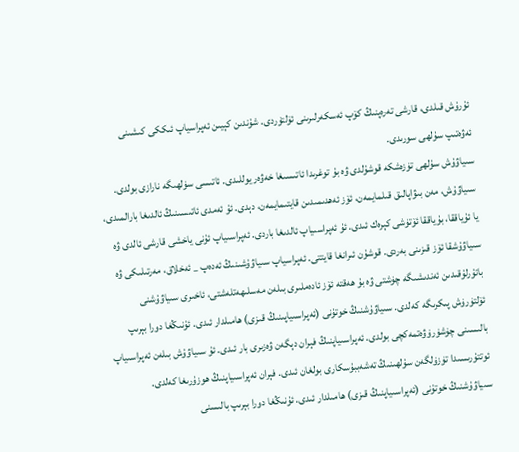ئۇرۇش قىلدى، قارشى تەرەپنىڭ كۆپ ئەسكەرلىرىنى ئۆلتۈردى. شۇندىن كېيىن ئەپراسياپ ئىككى كىشىنى ئەۋەتىپ سۇلھى سورىدى.
سىياۋۇش سۇلھى تۈزەشكە قوشۇلدى ۋە بۇ توغرىدا ئاتىسىغا خەۋەر يوللىدى. ئاتىسى سۈلھىگە نارازى بولدى. سىياۋۇش، مەن بىۋاپالىق قىلمايمەن، ئۆز ئەھدىمىدىن قايتىمايمەن، دېدى. ئۇ ئەمدى ئاتىسىنىڭ ئالدىغا بارالمىدى، يا ئۇياققا، بۇياققا ئۆتۈشى كېرەك ئىدى. ئۇ ئەپراسىياپ ئالدىغا باردى. ئەپراسىياپ ئۇنى ياخشى قارشى ئالدى ۋە سىياۋۇشقا ئۆز قىزىنى بەردى. قوشۇن ئىرانغا قايتتى. ئەپراسياپ سىياۋۇشىنىڭ ئەدەپ _ ئەخلاق، مەرتىلىكى ۋە باتۇرلۇقىدىن ئەندىشىگە چۈشتى ۋە بۇ ھەقتە ئۆز ئادەملىرى بىلەن مەسلىھەتلەشتى، ئاخىرى سىياۋۇشنى ئۆلتۈرۈش پىكرىگە كەلدى. سىياۋۇشنىڭ خوتۇنى (ئەپراسىياپىنىڭ قىزى) ھامىلدار ئىدى. ئۇنىڭغا دورا بېرىپ بالىسىنى چۈشۈرۈۋەتمەكچى بولدى. ئەپراسىياپنىڭ فېران دېگەن ۋەزىرى بار ئىدى. ئۇ سىياۋۇش بىلەن ئەپراسىياپ ئوتتۇرىسىدا تۈزۈلگەن سۇلھىنىڭ تەشەببۇسكارى بولغان ئىدى. فېران ئەپراسىياپنىڭ ھوزۇرىغا كەلدى. سىياۋۇشنىڭ خوتۇنى (ئەپراسىياپنىڭ قىزى) ھامىلدار ئىدى. ئۇنىڭغا دورا بېرىپ بالىسنى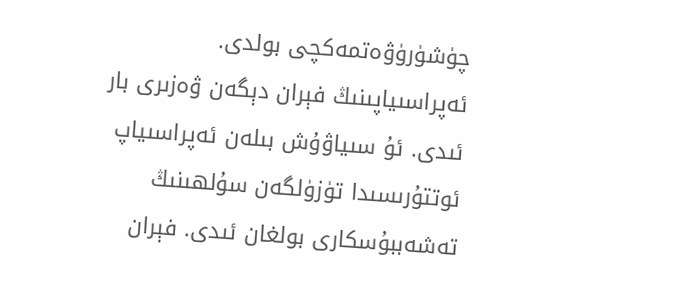چۈشۈرۈۋەتمەكچى بولدى. ئەپراسىياپىنىڭ فېران دېگەن ۋەزىرى بار ئىدى. ئۇ سىياۋۇش بىلەن ئەپراسىياپ ئوتتۇرىسىدا تۈزۈلگەن سۇلھىنىڭ تەشەببۇسكارى بولغان ئىدى. فېران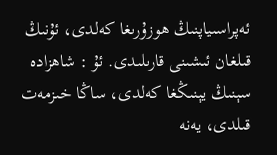ئەپراسىياپنىڭ ھوزۇرىغا كەلدى، ئۇنىڭ قىلغان ئىشىنى قارىلىدى. ئۇ : شاھزادە سېنىڭ يېنىڭغا كەلدى، ساڭا خىزمەت قىلدى، يەنە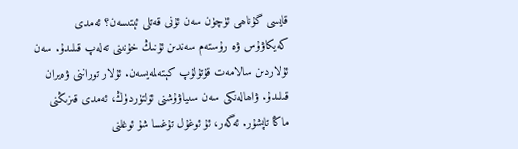قايسى گۇناھى ئۈچۈن سەن ئۇنى قەتلى ئېتىسەن؟ ئەمدى كەيكاۋۇس ۋە رۇستەم سەندىن ئۇنىڭ خۇنىنى تەلەپ قىلىدۇ. سەن ئۇلاردىن سالامەت قۇتۇلۇپ كېتەلمەيسەن. ئۇلار توراننى ۋەيران قىلىدۇ. ۋاھالەنكى سەن سىياۋۇشنى ئۆلتۈردۈڭ، ئەمدى قىزىڭنى ماڭا تاپشۇر. ئەگەر، ئۇ ئوغۇل تۇغسا شۇ ئوغلنى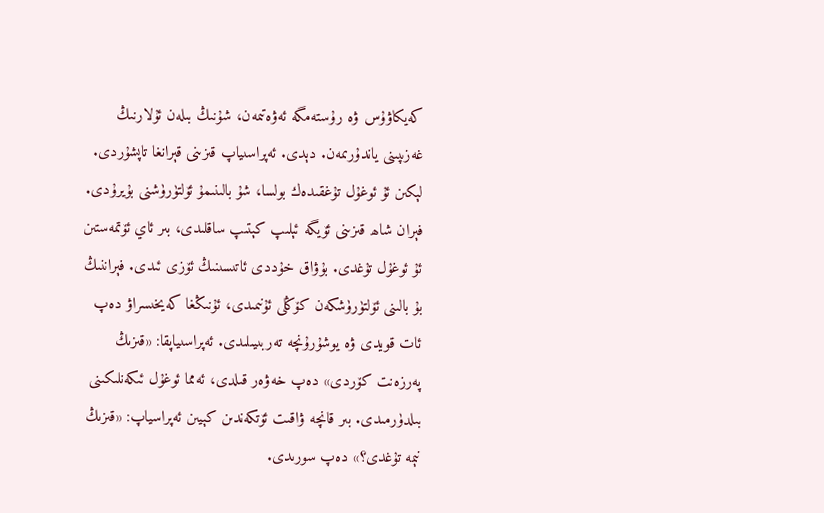كەيكاۋۇس ۋە رۇستەمگە ئەۋەتىمەن، شۇنىڭ بىلەن ئۇلارنىڭ غەزىپىنى ياندۇرىمەن. دېدى. ئەپراسىياپ قىزىنى قېرانغا تاپشۇردى. لېكىن ئۇ ئوغۇل تۇغقىدەك بولسا، شۇ بالىنىمۇ ئۆلتۈرۈشنى بۇيرۇدى. فېران شاھ قىزىنى ئۆيگە ئېلىپ كېتىپ ساقلىدى، بىر ئاي ئۆتمەستىن ئۇ ئوغۇل تۇغدى. بۇۋاق خۇددى ئاتىسىنىڭ ئۆزى ئىدى. فېراننىڭ بۇ بالىنى ئۆلتۈرۈشكەن كۆڭلى ئۇنىمىدى، ئۇنىڭغا كەيخىسراۋ دەپ ئات قويدى ۋە يوشۇرۇنچە تەربىيىلىدى. ئەپراسىياپقا: «قىزىڭ پەرزەنت كۆردى» دەپ خەۋەر قىلدى، ئەمما ئوغۇل ئىكەنلىكىنى بىلدۈرمىدى. بىر قانچە ۋاقىت ئۆتكەندىن كېيىن ئەپراسياپ: «قىزىڭ نېمە تۇغدى؟» دەپ سورىدى.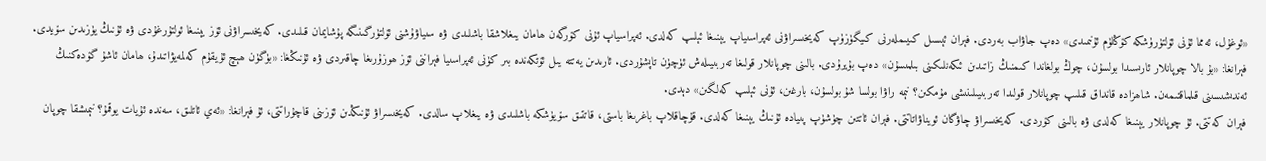«ئوغۇل، ئەمما ئۇنى ئۆلتۈرۈشكە كۆڭلۈم ئۇنىمىدى» دەپ جاۋاب بەردى. فېران ئېسىل كىيىملەرنى كىيگۈزۈپ كەيخىسراۋنى ئەپراسىياپ يېنىغا ئېلىپ كەلدى. ئەپراسياپ ئۇنى كۆرگەن ھامان يىغلاشقا باشلىدى ۋە سىياۋۇشنى ئۆلتۈرگىنىگە پۇشايمان قىلىدى. كەيخىسراۋنى ئۆز يېنىغا ئولتۇرغۇدى ۋە ئۇنىڭ يۈزىدىن سۆيدى. فېرانغا: «بۇ بالا چوپانلار ئارىسىدا بولسۇن، چوڭ بولغاندا كىمنىڭ زاتىدىن ئىكەنلىكىنى بىلمىسۇن» دەپ بۇيرۇدى. بالىنى چوپانلار قولىغا تەربىيىلەش ئۈچۈن تاپشۇردى. ئارىدىن يەتتە يىل ئۆتكەندە بىر كۈنى ئەپراسىيا فېراننى ئۆز ھوزۇرىغا چاقىردى ۋە ئۇنىڭغا: «بۈگۈن ھېچ ئۇيقۇم كەلمەيۋاتىدۇ، ھامان ئاشۇ گۆدەكنىڭ ئەندىشىسىنى قىلماقتىمەن. شاھزادە قانداق قىلىپ چوپانلار قولىدا تەربىيىلىنىشى مۇمكىن؟ نېمە راۋا بولسا شۇ بولسۇن، بارغىن، ئۇنى ئېلىپ كەلگىن» دېدى.
فېران كەتتى. ئۇ چوپانلار يېنىغا كەلدى ۋە بالىنى كۆردى. كەيخىسراۋ چاۋگان ئويناۋاتاتتى. فېران ئاتتىن چۈشۈپ پىيادە ئۇنىڭ يېنىغا كەلدى. قۇچاقلاپ باغرىغا باستى، قاتتىق سۆيۈشكە باشلىدى ۋە يىغلاپ سالدى. كەيخىسراۋ ئۇنىڭدىن ئۆزىنى قاچۇراتتى، ئۇ فېرانغا: «ئەي ئاتلىق، سەندە ئۇيات يوقمۇ؟ نېمىشقا چوپان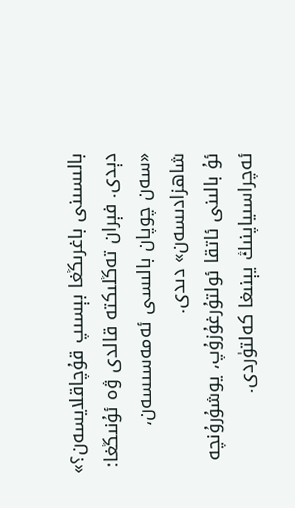بالىسىنى باغرىڭغا بېسىپ قۇچاقلايسەن؟» دېدى. فېران تەڭلىكتە قالدى ۋە ئۇنىڭغا: «سەن چوپان بالىسى ئەمەسىسەن، شاھزادىسەن» دىدى.
ئۇ بالىنى ئاتقا ئولتۇرغۇزۇپ، يوشۇرۇنچە ئەچراسىياپنىڭ يېنىغا كەلتۈردى.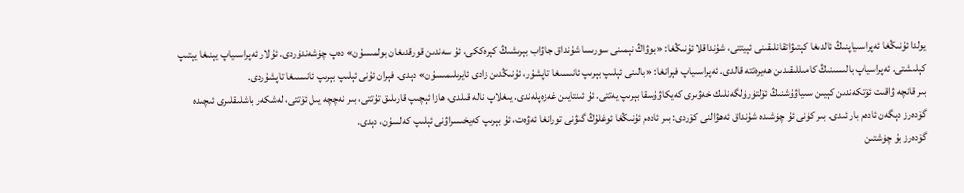يولدا ئۇنىڭغا ئەپراسىياپنىڭ ئالدىغا كېتىۋاتقانلىقىنى ئېيتتى، شۇنداقلا ئۇنىڭغا: «بوۋاڭ نېمىنى سورىسا شۇنداق جاۋاب بېرىشىڭ كېرەككى، ئۇ سەندىن قورقدىغان بولمىسۇن» دەپ چۈشەندۈردى. ئۇلار ئەپراسىياپ يېنىغا يېتىپ كېلىشتى. ئەپراسياپ بالىسىنىڭ كامىللىقىدىن ھەيرەتتە قالدى. ئەپراسىياپ فېرانغا: «بالىنى ئېلىپ بېرىپ ئانىسىغا تاپشۇر، ئۇنىڭدىن زادى ئايرىلىمىسۇن» دېدى. فېران ئۇنى ئېلىپ بېرىپ ئانىسىغا تاپشۇردى.
بىر قانچە ۋاقىت ئۆتكەندىن كېيىن سىياۋۇشنىڭ ئۆلتۈرۈلگەنلىك خەۋىرى كەيكاۋۇسقا بېرىپ يەتتى. ئۇ ئىنتايىن غەزەپلەندى. يىغلاپ نالە قىلدى، ھازا ئېچىپ قارىلىق تۇتتى، بىر نەچچە يىل ئۆتتى، لەشكەر باشلىقلىرى ئىچىدە گۆدەرز دېگەن ئادەم بار ئىدى. بىر كۈنى ئۇ چۈشىدە شۇنداق ئەھۋالنى كۆردى: بىر ئادەم ئۇنىڭغا ئوغلۇڭ گىۋنى تورانغا ئەۋەت، ئۇ بېرىپ كەيخىسراۋنى ئېلىپ كەلسۇن، دېدى.
گۆدەرز بۇ چۈشتىن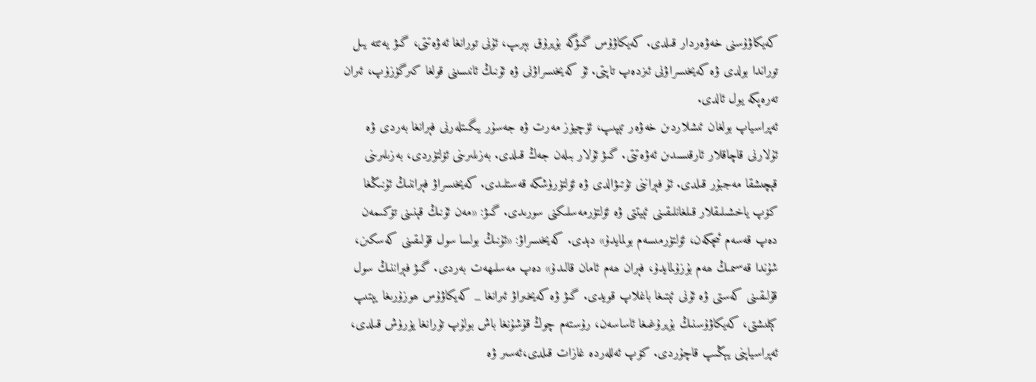كەيكاۋۇسنى خەۋەردار قىلدى. كەيكاۋۇس گىۋگە بۇيرۇق بېرىپ، ئۇنى تورانغا ئەۋەتتى، گىۋ يەتتە يىل توراندا بولدى ۋە كەيخىسراۋنى ئىزدەپ تاپتى. ئۇ كەيخىسراۋنى ۋە ئۇنىڭ ئانىسىنى قولغا كىرگۈزۈپ، ئىران تەرەپكە يول ئالدى.
ئەپراسياپ بولغان ئىشلاردىن خەۋەر تېپىپ، ئۈچيۈز مەرت ۋە جەسۇر يىگىتلەرنى فېرانغا بەردى ۋە ئۇلارنى قاچاقلار ئارقىسىدىن ئەۋەتتى. گىۋ ئۇلار بىلەن جەڭ قىلدى. بەزىلىرىنى ئۆلتۈردى، بەزىلىرىنى قېچىشقا مەجبۇر قىلدى. ئۇ فېراننى تۇتىۋالدى ۋە ئۆلتۈرۈشكە قەستلىدى. كەيخىسراۋ فېراننىڭ ئۇنىڭغا كۆپ ياخشىلىقلار قىلغانلىقىنى ئېيتتى ۋە ئۆلتۈرمەسلىكنى سورىدى. گىۋ: «مەن ئۇنىڭ قېنىنى تۆكىمەن دەپ قەسەم ئىچكەن، ئۆلتۈرمىسەم بولمايدۇ» دېدى. كەيخىسراۋ: «ئۇنىڭ بولسا سول قۇلىقىنى كەسكىن، شۇندا قەسىمىڭ ھەم بۇزۇلمايدۇ، فېران ھەم ئامان قالىدۇ» دەپ مەسلىھەت بەردى. گىۋ فېراننىڭ سول قۇلىقىنى كەستى ۋە ئۇنى ئېتىغا باغلاپ قويدى. گىۋ ۋە كەيخىراۋ ئىرانغا _ كەيكاۋۇس ھوزۇرىغا يېتىپ كېلىشتى، كەيكاۋۇسنىڭ بۇيرۇغىغا ئاساسەن، رۇستەم چوڭ قۇشۇنغا باش بولۇپ تۇرانغا يۈرۈش قىلدى، ئەپراسياپنى يېڭىپ قاچۇردى. كۆپ ئەللەردە غازات قىلدى،ئەسىر ۋە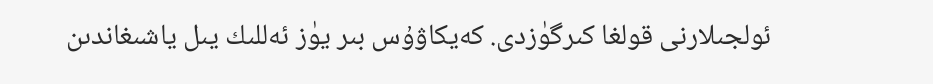ئولجىلارنى قولغا كىرگۈزدى. كەيكاۋۇس بىر يۈز ئەللىك يىل ياشىغاندىن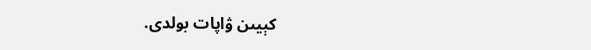كېيىن ۋاپات بولدى.